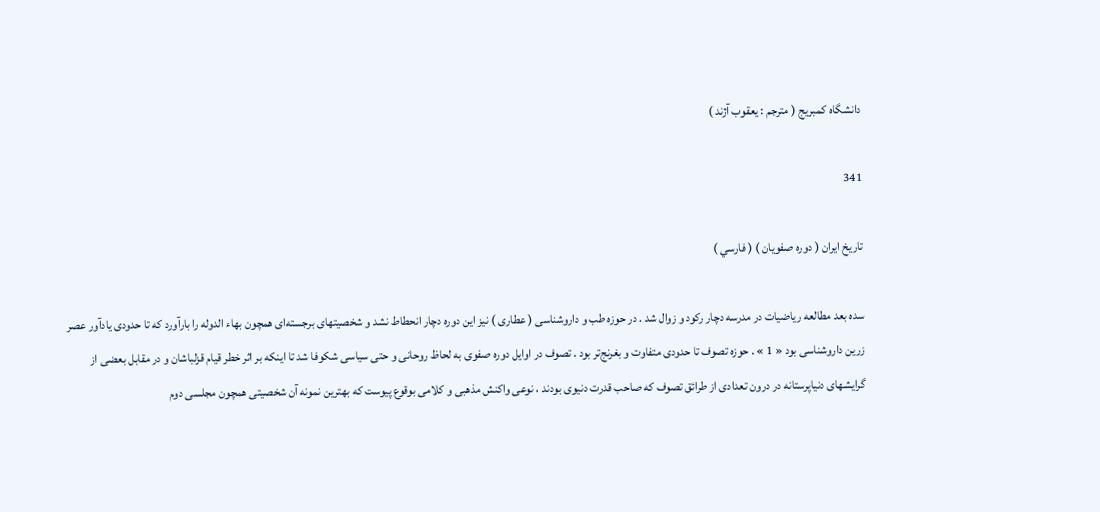دانشگاه كمبريج ( مترجم : يعقوب آژند )

341

تاريخ ايران ( دوره صفويان ) ( فارسي )

سده بعد مطالعه رياضيات در مدرسه دچار ركود و زوال شد . در حوزه طب و داروشناسى ( عطارى ) نيز اين دوره دچار انحطاط نشد و شخصيتهاى برجسته‌اى همچون بهاء الدوله را بارآورد كه تا حدودى يادآور عصر زرين داروشناسى بود « 1 » . حوزه تصوف تا حدودى متفاوت و بغرنج‌تر بود . تصوف در اوايل دوره صفوى به لحاظ روحانى و حتى سياسى شكوفا شد تا اينكه بر اثر خطر قيام قزلباشان و در مقابل بعضى از گرايشهاى دنياپرستانه در درون تعدادى از طرائق تصوف كه صاحب قدرت دنيوى بودند ، نوعى واكنش مذهبى و كلامى بوقوع پيوست كه بهترين نمونه آن شخصيتى همچون مجلسى دوم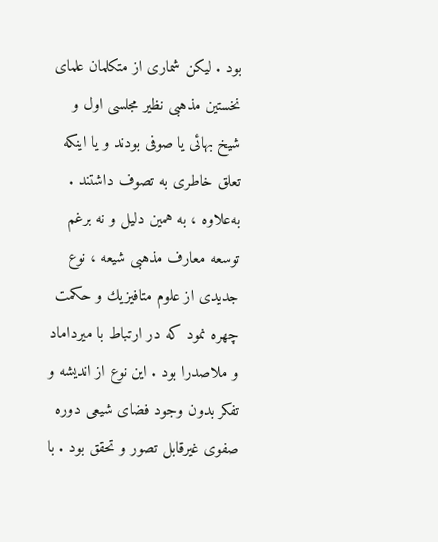بود . ليكن شمارى از متكلمان علماى نخستين مذهبى نظير مجلسى اول و شيخ بهائى يا صوفى بودند و يا اينكه تعلق خاطرى به تصوف داشتند . به‌علاوه ، به همين دليل و نه برغم توسعه معارف مذهبى شيعه ، نوع جديدى از علوم متافيزيك و حكمت چهره نمود كه در ارتباط با ميرداماد و ملاصدرا بود . اين نوع از انديشه و تفكر بدون وجود فضاى شيعى دوره صفوى غيرقابل تصور و تحقق بود . با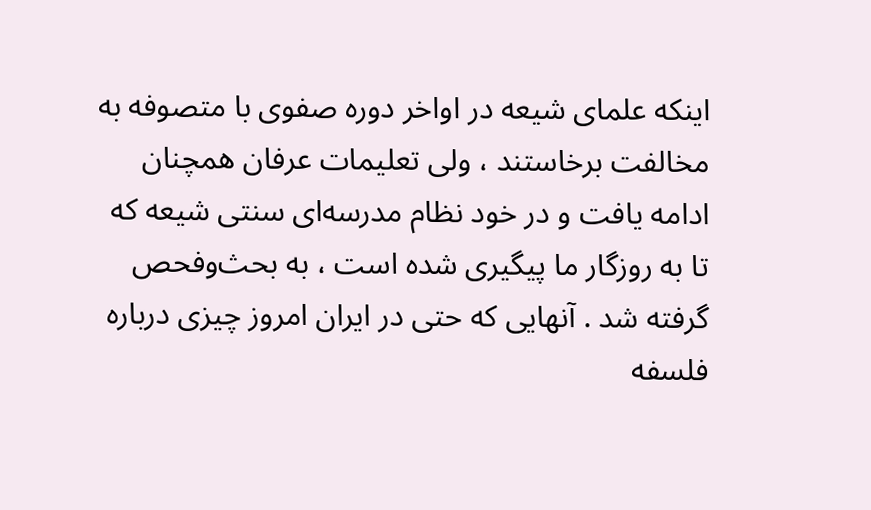اينكه علماى شيعه در اواخر دوره صفوى با متصوفه به مخالفت برخاستند ، ولى تعليمات عرفان همچنان ادامه يافت و در خود نظام مدرسه‌اى سنتى شيعه كه تا به روزگار ما پيگيرى شده است ، به بحث‌وفحص گرفته شد . آنهايى كه حتى در ايران امروز چيزى درباره فلسفه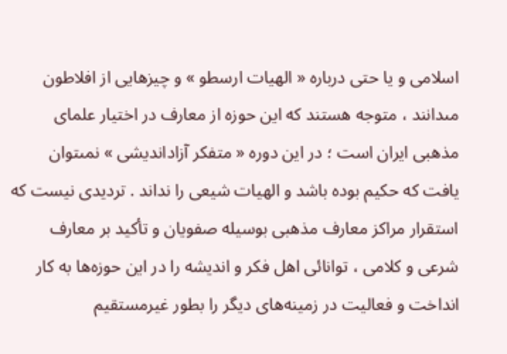اسلامى و يا حتى درباره « الهيات ارسطو » و چيزهايى از افلاطون مىدانند ، متوجه هستند كه اين حوزه از معارف در اختيار علماى مذهبى ايران است ؛ در اين دوره « متفكر آزادانديشى » نمىتوان يافت كه حكيم بوده باشد و الهيات شيعى را نداند . ترديدى نيست كه استقرار مراكز معارف مذهبى بوسيله صفويان و تأكيد بر معارف شرعى و كلامى ، توانائى اهل فكر و انديشه را در اين حوزه‌ها به كار انداخت و فعاليت در زمينه‌هاى ديگر را بطور غيرمستقيم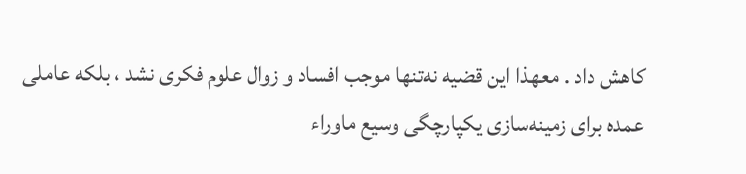كاهش داد . معهذا اين قضيه نه‌تنها موجب افساد و زوال علوم فكرى نشد ، بلكه عاملى عمده براى زمينه‌سازى يكپارچگى وسيع ماوراء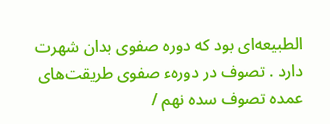الطبيعه‌اى بود كه دوره صفوى بدان شهرت دارد . تصوف در دورهء صفوى طريقت‌هاى عمده تصوف سده نهم /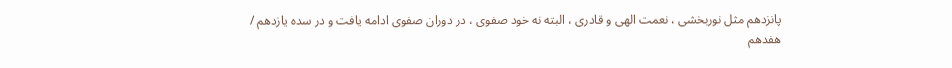پانزدهم مثل نوربخشى ، نعمت الهى و قادرى ، البته نه خود صفوى ، در دوران صفوى ادامه يافت و در سده يازدهم / هفدهم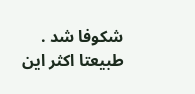شكوفا شد . طبيعتا اكثر اين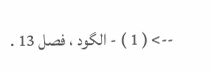--> ( 1 ) - الگود ، فصل 13 .